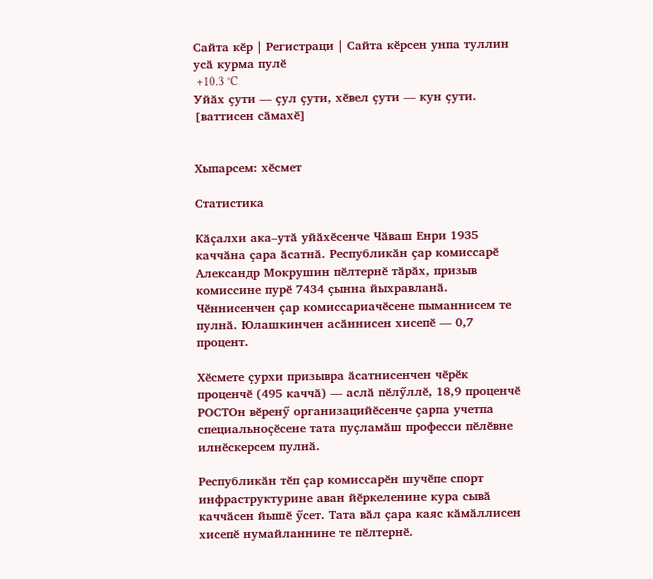Сайта кӗр | Регистраци | Сайта кӗрсен унпа туллин усӑ курма пулӗ
 +10.3 °C
Уйӑх ҫути — ҫул ҫути, хӗвел ҫути — кун ҫути.
[ваттисен сӑмахӗ]


Хыпарсем: хӗсмет

Статистика

Кӑҫалхи ака–утӑ уйӑхӗсенче Чӑваш Енри 1935 каччӑна ҫара ӑсатнӑ. Республикӑн ҫар комиссарӗ Александр Мокрушин пӗлтернӗ тӑрӑх, призыв комиссине пурӗ 7434 ҫынна йыхравланӑ. Чӗннисенчен ҫар комиссариачӗсене пыманнисем те пулнӑ. Юлашкинчен асӑннисен хисепӗ — 0,7 процент.

Хӗсмете ҫурхи призывра ӑсатнисенчен чӗрӗк проценчӗ (495 каччӑ) — аслӑ пӗлӳллӗ, 18,9 проценчӗ РОСТОн вӗренӳ организацийӗсенче ҫарпа учетпа специальноҫӗсене тата пуҫламӑш професси пӗлӗвне илнӗскерсем пулнӑ.

Республикӑн тӗп ҫар комиссарӗн шучӗпе спорт инфраструктурине аван йӗркеленине кура сывӑ каччӑсен йышӗ ӳсет. Тата вӑл ҫара каяс кӑмӑллисен хисепӗ нумайланнине те пӗлтернӗ.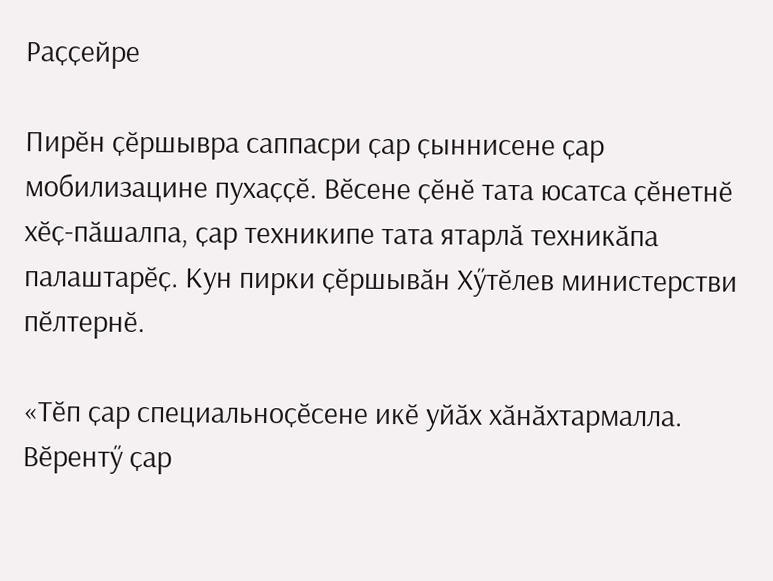Раҫҫейре

Пирӗн ҫӗршывра саппасри ҫар ҫыннисене ҫар мобилизацине пухаҫҫӗ. Вӗсене ҫӗнӗ тата юсатса ҫӗнетнӗ хӗҫ-пӑшалпа, ҫар техникипе тата ятарлӑ техникӑпа палаштарӗҫ. Кун пирки ҫӗршывӑн Хӳтӗлев министерстви пӗлтернӗ.

«Тӗп ҫар специальноҫӗсене икӗ уйӑх хӑнӑхтармалла. Вӗрентӳ ҫар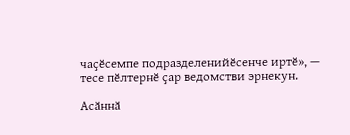чаҫӗсемпе подразделенийӗсенче иртӗ», — тесе пӗлтернӗ ҫар ведомстви эрнекун.

Асӑннӑ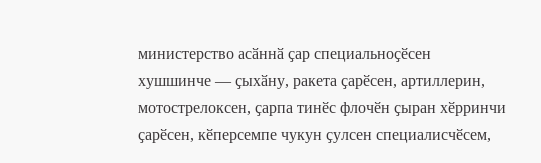министерство асӑннӑ ҫар специальноҫӗсен хушшинче — ҫыхӑну, ракета ҫарӗсен, артиллерин, мотострелоксен, ҫарпа тинӗс флочӗн ҫыран хӗрринчи ҫарӗсен, кӗперсемпе чукун ҫулсен специалисчӗсем,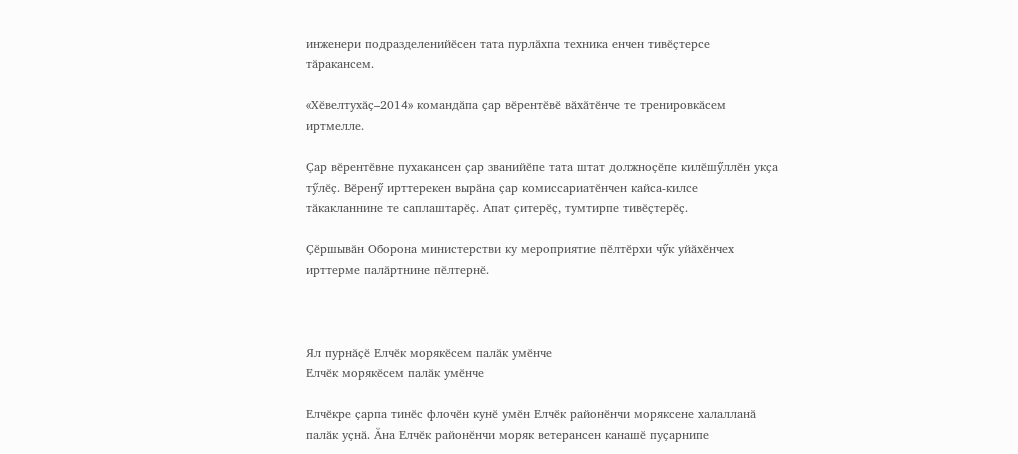инженери подразделенийӗсен тата пурлӑхпа техника енчен тивӗҫтерсе тӑракансем.

«Хӗвелтухӑҫ–2014» командӑпа ҫар вӗрентӗвӗ вӑхӑтӗнче те тренировкӑсем иртмелле.

Ҫар вӗрентӗвне пухакансен ҫар званийӗпе тата штат должноҫӗпе килӗшӳллӗн укҫа тӳлӗҫ. Вӗренӳ ирттерекен вырӑна ҫар комиссариатӗнчен кайса-килсе тӑкакланнине те саплаштарӗҫ. Апат ҫитерӗҫ, тумтирпе тивӗҫтерӗҫ.

Ҫӗршывӑн Оборона министерстви ку мероприятие пӗлтӗрхи чӳк уйӑхӗнчех ирттерме палӑртнине пӗлтернӗ.



Ял пурнӑҫӗ Елчӗк морякӗсем палӑк умӗнче
Елчӗк морякӗсем палӑк умӗнче

Елчӗкре ҫарпа тинӗс флочӗн кунӗ умӗн Елчӗк районӗнчи моряксене халалланӑ палӑк уҫнӑ. Ӑна Елчӗк районӗнчи моряк ветерансен канашӗ пуҫарнипе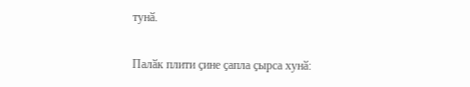тунӑ.

Палӑк плити ҫине ҫапла ҫырса хунӑ: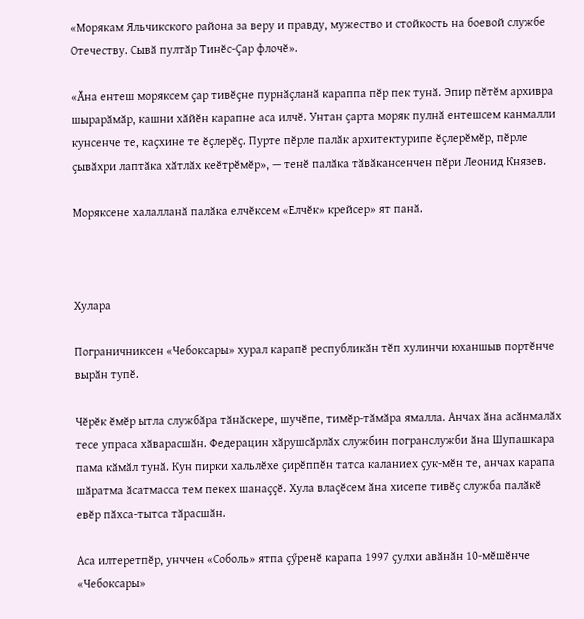«Морякам Яльчикского района за веру и правду, мужество и стойкость на боевой службе Отечеству. Сывӑ пултӑр Тинӗс-Ҫар флочӗ».

«Ӑна ентеш моряксем ҫар тивӗҫне пурнӑҫланӑ караппа пӗр пек тунӑ. Эпир пӗтӗм архивра шырарӑмӑр, кашни хӑйӗн карапне аса илчӗ. Унтан ҫарта моряк пулнӑ ентешсем канмалли кунсенче те, каҫхине те ӗҫлерӗҫ. Пурте пӗрле палӑк архитектурипе ӗҫлерӗмӗр, пӗрле ҫывӑхри лаптӑка хӑтлӑх кеӗтрӗмӗр», — тенӗ палӑка тӑвӑкансенчен пӗри Леонид Князев.

Моряксене халалланӑ палӑка елчӗксем «Елчӗк» крейсер» ят панӑ.



Хулара

Пограничниксен «Чебоксары» хурал карапӗ республикӑн тӗп хулинчи юханшыв портӗнче вырӑн тупӗ.

Чӗрӗк ӗмӗр ытла службӑра тӑнӑскере, шучӗпе, тимӗр-тӑмӑра ямалла. Анчах ӑна асӑнмалӑх тесе упраса хӑварасшӑн. Федерацин хӑрушсӑрлӑх службин погранслужби ӑна Шупашкара пама кӑмӑл тунӑ. Кун пирки хальлӗхе ҫирӗппӗн татса каланиех ҫук-мӗн те, анчах карапа шӑратма ӑсатмасса тем пекех шанаҫҫӗ. Хула влаҫӗсем ӑна хисепе тивӗҫ служба палӑкӗ евӗр пӑхса-тытса тӑрасшӑн.

Аса илтеретпӗр, унччен «Соболь» ятпа ҫӳренӗ карапа 1997 ҫулхи авӑнӑн 10-мӗшӗнче «Чебоксары»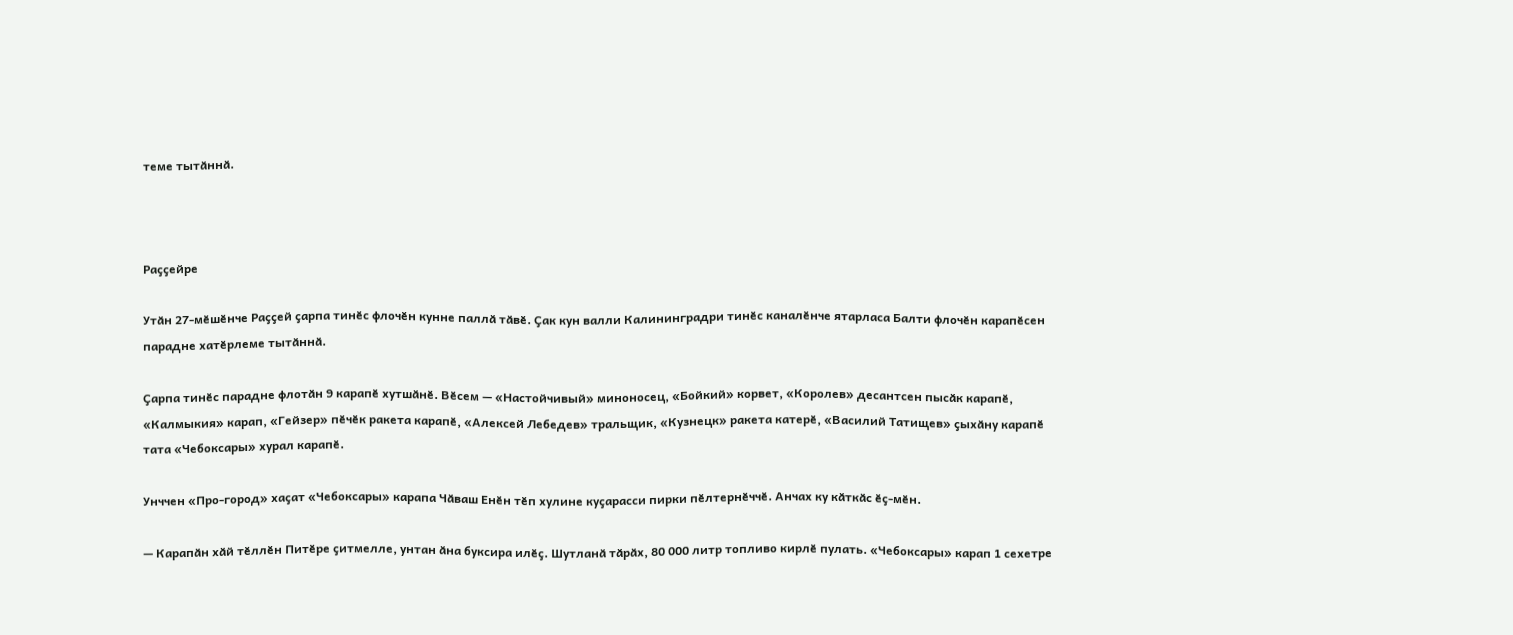теме тытӑннӑ.



Раҫҫейре

Утӑн 27-мӗшӗнче Раҫҫей ҫарпа тинӗс флочӗн кунне паллӑ тӑвӗ. Ҫак кун валли Калининградри тинӗс каналӗнче ятарласа Балти флочӗн карапӗсен парадне хатӗрлеме тытӑннӑ.

Ҫарпа тинӗс парадне флотӑн 9 карапӗ хутшӑнӗ. Вӗсем — «Настойчивый» миноносец, «Бойкий» корвет, «Королев» десантсен пысӑк карапӗ, «Калмыкия» карап, «Гейзер» пӗчӗк ракета карапӗ, «Алексей Лебедев» тральщик, «Кузнецк» ракета катерӗ, «Василий Татищев» ҫыхӑну карапӗ тата «Чебоксары» хурал карапӗ.

Унччен «Про-город» хаҫат «Чебоксары» карапа Чӑваш Енӗн тӗп хулине куҫарасси пирки пӗлтернӗччӗ. Анчах ку кӑткӑс ӗҫ-мӗн.

— Карапӑн хӑй тӗллӗн Питӗре ҫитмелле, унтан ӑна буксира илӗҫ. Шутланӑ тӑрӑх, 80 000 литр топливо кирлӗ пулать. «Чебоксары» карап 1 сехетре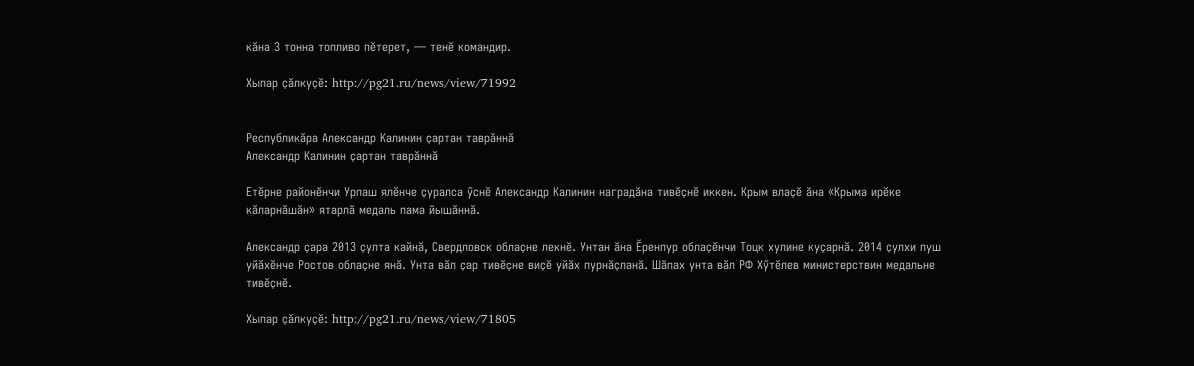кӑна 3 тонна топливо пӗтерет, — тенӗ командир.

Хыпар ҫӑлкуҫӗ: http://pg21.ru/news/view/71992


Республикӑра Александр Калинин ҫартан таврӑннӑ
Александр Калинин ҫартан таврӑннӑ

Етӗрне районӗнчи Урпаш ялӗнче ҫуралса ӳснӗ Александр Калинин наградӑна тивӗҫнӗ иккен. Крым влаҫӗ ӑна «Крыма ирӗке кӑларнӑшӑн» ятарлӑ медаль пама йышӑннӑ.

Александр ҫара 2013 ҫулта кайнӑ, Свердловск облаҫне лекнӗ. Унтан ӑна Ӗренпур облаҫӗнчи Тоцк хулине куҫарнӑ. 2014 ҫулхи пуш уйӑхӗнче Ростов облаҫне янӑ. Унта вӑл ҫар тивӗҫне виҫӗ уйӑх пурнӑҫланӑ. Шӑпах унта вӑл РФ Хӳтӗлев министерствин медальне тивӗҫнӗ.

Хыпар ҫӑлкуҫӗ: http://pg21.ru/news/view/71805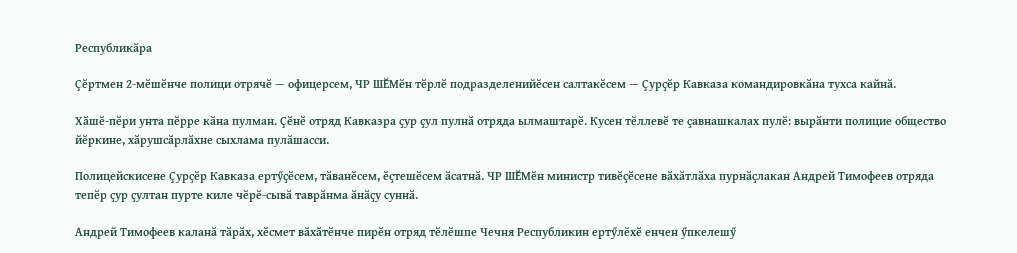Республикӑра

Ҫӗртмен 2-мӗшӗнче полици отрячӗ — офицерсем, ЧР ШӖМӗн тӗрлӗ подразделенийӗсен салтакӗсем — Ҫурҫӗр Кавказа командировкӑна тухса кайнӑ.

Хӑшӗ-пӗри унта пӗрре кӑна пулман. Ҫӗнӗ отряд Кавказра ҫур ҫул пулнӑ отряда ылмаштарӗ. Кусен тӗллевӗ те ҫавнашкалах пулӗ: вырӑнти полицие общество йӗркине, хӑрушсӑрлӑхне сыхлама пулӑшасси.

Полицейскисене Ҫурҫӗр Кавказа ертӳҫӗсем, тӑванӗсем, ӗҫтешӗсем ӑсатнӑ. ЧР ШӖМӗн министр тивӗҫӗсене вӑхӑтлӑха пурнӑҫлакан Андрей Тимофеев отряда тепӗр ҫур ҫултан пурте киле чӗрӗ-сывӑ таврӑнма ӑнӑҫу суннӑ.

Андрей Тимофеев каланӑ тӑрӑх, хӗсмет вӑхӑтӗнче пирӗн отряд тӗлӗшпе Чечня Республикин ертӳлӗхӗ енчен ӳпкелешӳ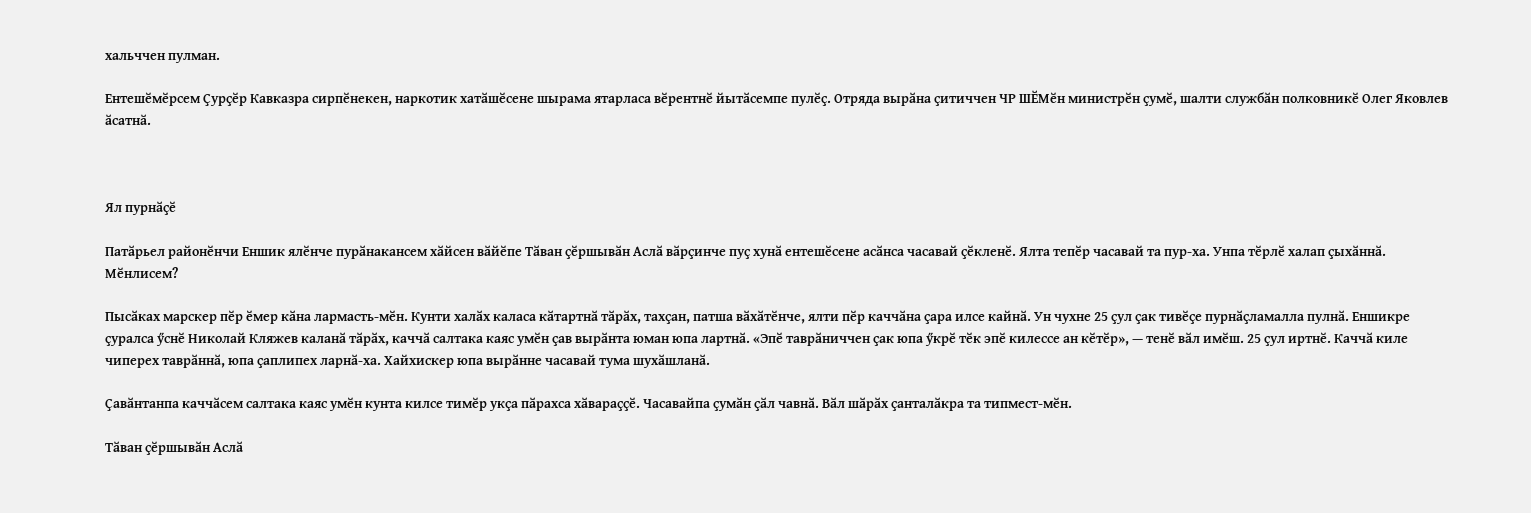хальччен пулман.

Ентешӗмӗрсем Ҫурҫӗр Кавказра сирпӗнекен, наркотик хатӑшӗсене шырама ятарласа вӗрентнӗ йытӑсемпе пулӗҫ. Отряда вырӑна ҫитиччен ЧР ШӖМӗн министрӗн ҫумӗ, шалти службӑн полковникӗ Олег Яковлев ӑсатнӑ.



Ял пурнӑҫӗ

Патӑрьел районӗнчи Еншик ялӗнче пурӑнакансем хӑйсен вӑйӗпе Тӑван ҫӗршывӑн Аслӑ вӑрҫинче пуҫ хунӑ ентешӗсене асӑнса часавай ҫӗкленӗ. Ялта тепӗр часавай та пур-ха. Унпа тӗрлӗ халап ҫыхӑннӑ. Мӗнлисем?

Пысӑках марскер пӗр ӗмер кӑна лармасть-мӗн. Кунти халӑх каласа кӑтартнӑ тӑрӑх, тахҫан, патша вӑхӑтӗнче, ялти пӗр каччӑна ҫара илсе кайнӑ. Ун чухне 25 ҫул ҫак тивӗҫе пурнӑҫламалла пулнӑ. Еншикре ҫуралса ӳснӗ Николай Кляжев каланӑ тӑрӑх, каччӑ салтака каяс умӗн ҫав вырӑнта юман юпа лартнӑ. «Эпӗ таврӑниччен ҫак юпа ӳкрӗ тӗк эпӗ килессе ан кӗтӗр», — тенӗ вӑл имӗш. 25 ҫул иртнӗ. Каччӑ киле чиперех таврӑннӑ, юпа ҫаплипех ларнӑ-ха. Хайхискер юпа вырӑнне часавай тума шухӑшланӑ.

Ҫавӑнтанпа каччӑсем салтака каяс умӗн кунта килсе тимӗр укҫа пӑрахса хӑвараҫҫӗ. Часавайпа ҫумӑн ҫӑл чавнӑ. Вӑл шӑрӑх ҫанталӑкра та типмест-мӗн.

Тӑван ҫӗршывӑн Аслӑ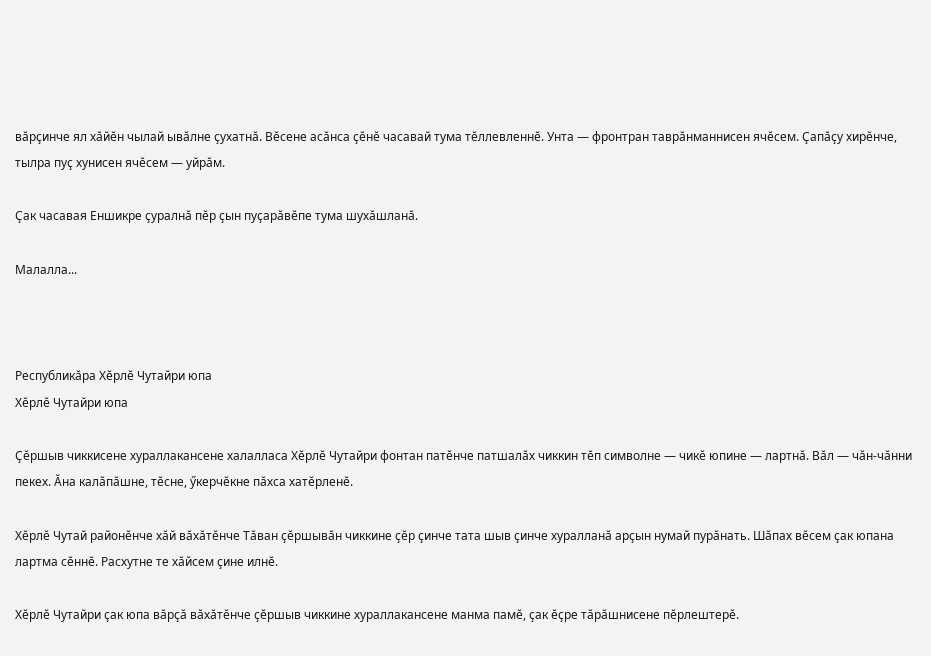вӑрҫинче ял хӑйӗн чылай ывӑлне ҫухатнӑ. Вӗсене асӑнса ҫӗнӗ часавай тума тӗллевленнӗ. Унта — фронтран таврӑнманнисен ячӗсем. Ҫапӑҫу хирӗнче, тылра пуҫ хунисен ячӗсем — уйрӑм.

Ҫак часавая Еншикре ҫуралнӑ пӗр ҫын пуҫарӑвӗпе тума шухӑшланӑ.

Малалла...



Республикӑра Хӗрлӗ Чутайри юпа
Хӗрлӗ Чутайри юпа

Ҫӗршыв чиккисене хураллакансене халалласа Хӗрлӗ Чутайри фонтан патӗнче патшалӑх чиккин тӗп символне — чикӗ юпине — лартнӑ. Вӑл — чӑн-чӑнни пекех. Ӑна калӑпӑшне, тӗсне, ӳкерчӗкне пӑхса хатӗрленӗ.

Хӗрлӗ Чутай районӗнче хӑй вӑхӑтӗнче Тӑван ҫӗршывӑн чиккине ҫӗр ҫинче тата шыв ҫинче хуралланӑ арҫын нумай пурӑнать. Шӑпах вӗсем ҫак юпана лартма сӗннӗ. Расхутне те хӑйсем ҫине илнӗ.

Хӗрлӗ Чутайри ҫак юпа вӑрҫӑ вӑхӑтӗнче ҫӗршыв чиккине хураллакансене манма памӗ, ҫак ӗҫре тӑрӑшнисене пӗрлештерӗ.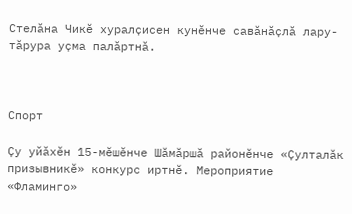Стелӑна Чикӗ хуралҫисен кунӗнче савӑнӑҫлӑ лару-тӑрура уҫма палӑртнӑ.



Спорт

Ҫу уйӑхӗн 15-мӗшӗнче Шӑмӑршӑ районӗнче «Ҫулталӑк призывникӗ» конкурс иртнӗ. Мероприятие «Фламинго»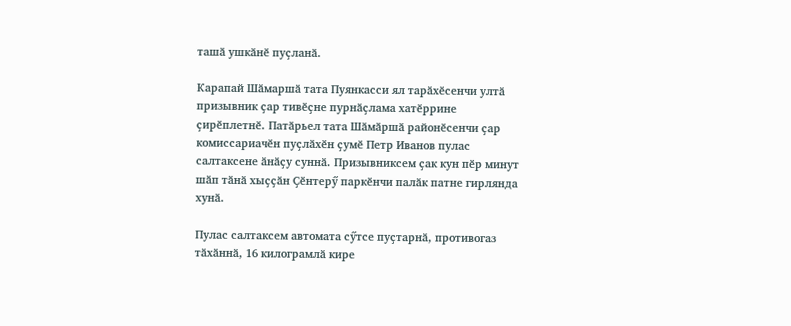ташӑ ушкӑнӗ пуҫланӑ.

Карапай Шӑмаршӑ тата Пуянкасси ял тарӑхӗсенчи ултӑ призывник ҫар тивӗҫне пурнӑҫлама хатӗррине ҫирӗплетнӗ. Патӑрьел тата Шӑмӑршӑ районӗсенчи ҫар комиссариачӗн пуҫлӑхӗн ҫумӗ Петр Иванов пулас салтаксене ӑнӑҫу суннӑ. Призывниксем ҫак кун пӗр минут шӑп тӑнӑ хыҫҫӑн Ҫӗнтерӳ паркӗнчи палӑк патне гирлянда хунӑ.

Пулас салтаксем автомата сӳтсе пуҫтарнӑ, противогаз тӑхӑннӑ, 16 килограмлӑ кире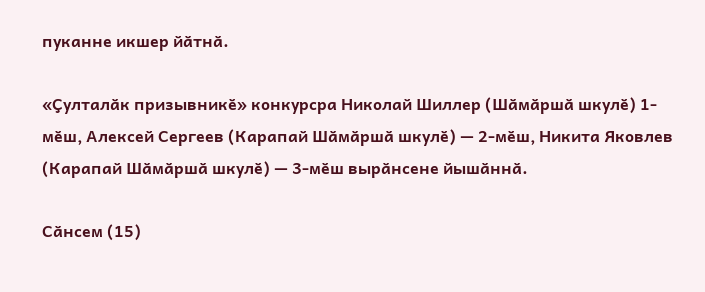пуканне икшер йӑтнӑ.

«Ҫулталӑк призывникӗ» конкурсра Николай Шиллер (Шӑмӑршӑ шкулӗ) 1-мӗш, Алексей Сергеев (Карапай Шӑмӑршӑ шкулӗ) — 2-мӗш, Никита Яковлев (Карапай Шӑмӑршӑ шкулӗ) — 3-мӗш вырӑнсене йышӑннӑ.

Сӑнсем (15)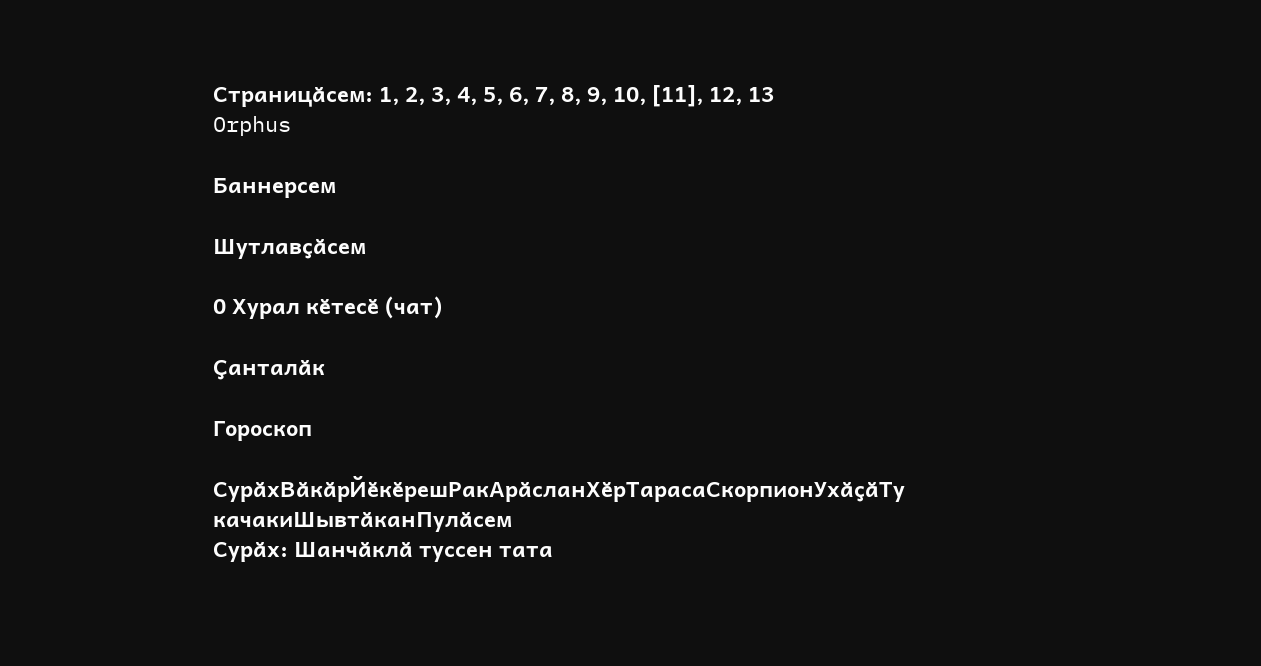Страницӑсем: 1, 2, 3, 4, 5, 6, 7, 8, 9, 10, [11], 12, 13
Orphus

Баннерсем

Шутлавҫӑсем

0 Хурал кӗтесӗ (чат)

Ҫанталӑк

Гороскоп

СурӑхВӑкӑрЙӗкӗрешРакАрӑсланХӗрТарасаСкорпионУхӑҫӑТу качакиШывтӑканПулӑсем
Сурӑх: Шанчӑклӑ туссен тата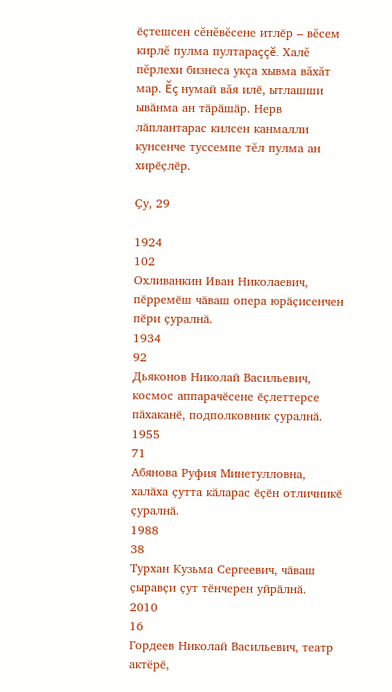ӗҫтешсен сĕнĕвĕсене итлӗр – вĕсем кирлĕ пулма пултараççĕ. Халĕ пĕрлехи бизнеса укçа хывма вăхăт мар. Ĕç нумай вăя илӗ, ытлашши ывӑнма ан тӑрӑшӑр. Нерв лӑплантарас килсен канмалли кунсенче туссемпе тĕл пулма ан хирӗҫлӗр.

Ҫу, 29

1924
102
Охливанкин Иван Николаевич, пӗрремӗш чӑваш опера юрӑҫисенчен пӗри ҫуралнӑ.
1934
92
Дьяконов Николай Васильевич, космос аппарачӗсене ӗҫлеттерсе пӑхаканӗ, подполковник ҫуралнӑ.
1955
71
Абянова Руфия Минетулловна, халӑха ҫутта кӑларас ӗҫӗн отличникӗ ҫуралнӑ.
1988
38
Турхан Кузьма Сергеевич, чӑваш ҫыравҫи ҫут тӗнчерен уйрӑлнӑ.
2010
16
Гордеев Николай Васильевич, театр актёрӗ,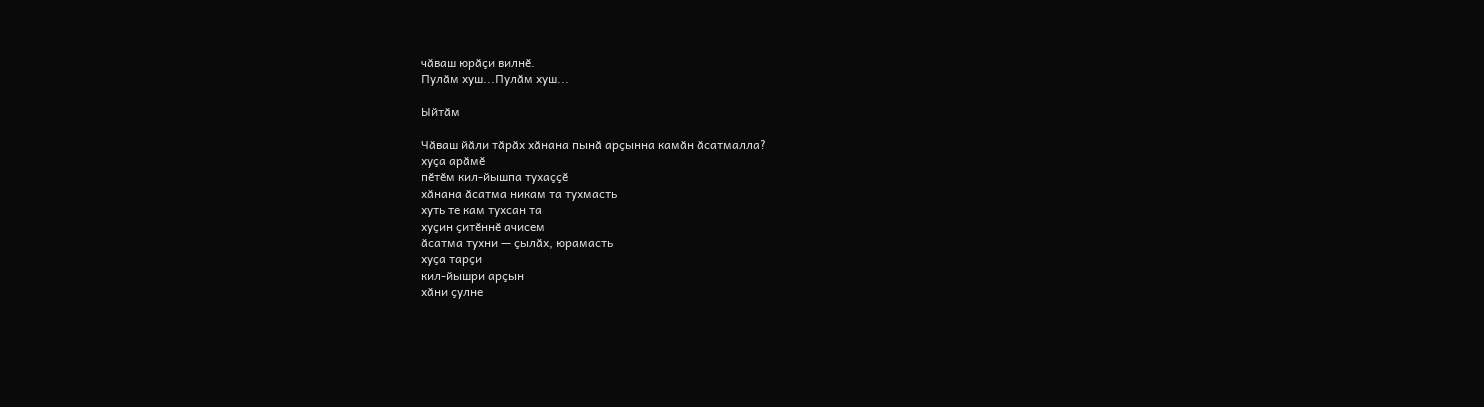чӑваш юрӑҫи вилнӗ.
Пулӑм хуш...Пулӑм хуш...

Ыйтӑм

Чӑваш йӑли тӑрӑх хӑнана пынӑ арҫынна камӑн ӑсатмалла?
хуҫа арӑмӗ
пӗтӗм кил-йышпа тухаҫҫӗ
хӑнана ӑсатма никам та тухмасть
хуть те кам тухсан та
хуҫин ҫитӗннӗ ачисем
ӑсатма тухни — ҫылӑх, юрамасть
хуҫа тарҫи
кил-йышри арҫын
хӑни ҫулне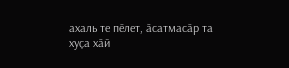ахаль те пӗлет, ӑсатмасӑр та
хуҫа хӑй